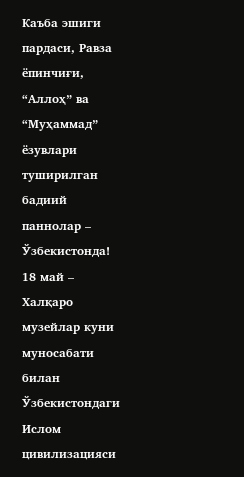Каъба эшиги пардаси, Равза ёпинчиғи, “Аллоҳ” ва “Муҳаммад” ёзувлари туширилган бадиий паннолар – Ўзбекистонда!
18 май – Халқаро музейлар куни муносабати билан Ўзбекистондаги Ислом цивилизацияси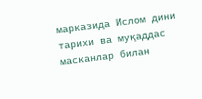марказида Ислом дини тарихи ва муқаддас масканлар билан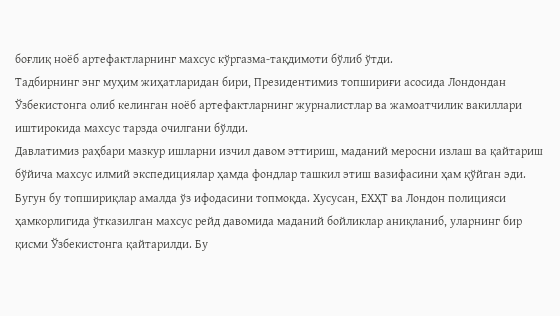боғлиқ ноёб артефактларнинг махсус кўргазма-тақдимоти бўлиб ўтди.
Тадбирнинг энг муҳим жиҳатларидан бири, Президентимиз топшириғи асосида Лондондан Ўзбекистонга олиб келинган ноёб артефактларнинг журналистлар ва жамоатчилик вакиллари иштирокида махсус тарзда очилгани бўлди.
Давлатимиз раҳбари мазкур ишларни изчил давом эттириш, маданий меросни излаш ва қайтариш бўйича махсус илмий экспедициялар ҳамда фондлар ташкил этиш вазифасини ҳам қўйган эди. Бугун бу топшириқлар амалда ўз ифодасини топмоқда. Хусусан, ЕХҲТ ва Лондон полицияси ҳамкорлигида ўтказилган махсус рейд давомида маданий бойликлар аниқланиб, уларнинг бир қисми Ўзбекистонга қайтарилди. Бу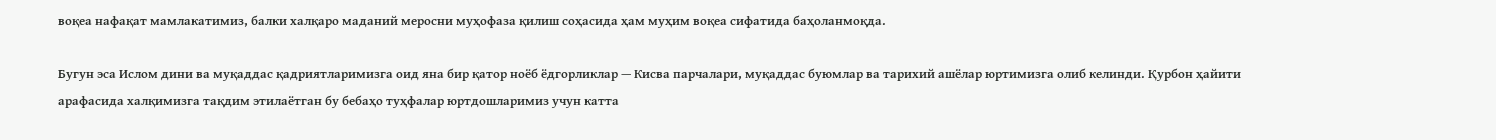воқеа нафақат мамлакатимиз, балки халқаро маданий меросни муҳофаза қилиш соҳасида ҳам муҳим воқеа сифатида баҳоланмоқда.

Бугун эса Ислом дини ва муқаддас қадриятларимизга оид яна бир қатор ноёб ёдгорликлар — Кисва парчалари, муқаддас буюмлар ва тарихий ашёлар юртимизга олиб келинди. Қурбон ҳайити арафасида халқимизга тақдим этилаётган бу бебаҳо туҳфалар юртдошларимиз учун катта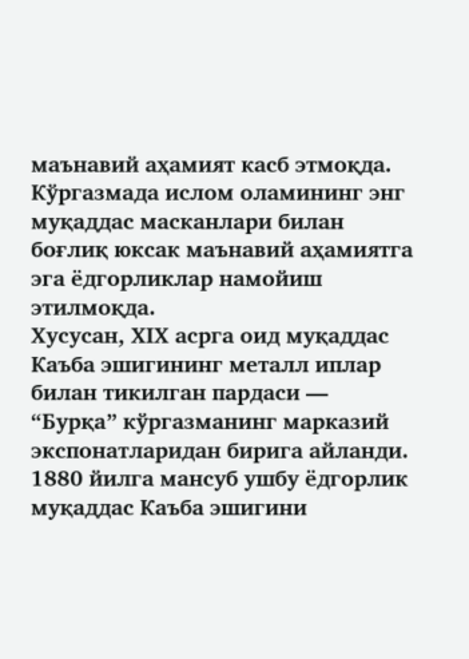маънавий аҳамият касб этмоқда. Кўргазмада ислом оламининг энг муқаддас масканлари билан боғлиқ юксак маънавий аҳамиятга эга ёдгорликлар намойиш этилмоқда.
Хусусан, ХIХ асрга оид муқаддас Каъба эшигининг металл иплар билан тикилган пардаси — “Бурқа” кўргазманинг марказий экспонатларидан бирига айланди. 1880 йилга мансуб ушбу ёдгорлик муқаддас Каъба эшигини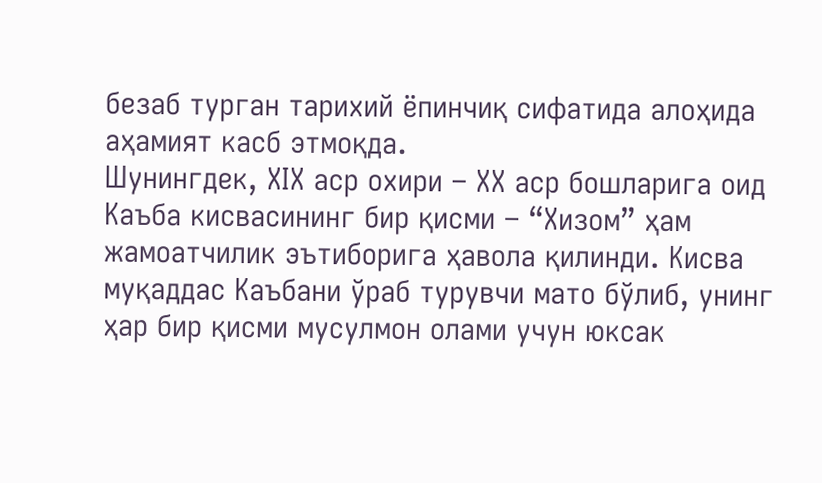безаб турган тарихий ёпинчиқ сифатида алоҳида аҳамият касб этмоқда.
Шунингдек, ХIХ аср охири – ХХ аср бошларига оид Каъба кисвасининг бир қисми – “Хизом” ҳам жамоатчилик эътиборига ҳавола қилинди. Кисва муқаддас Каъбани ўраб турувчи мато бўлиб, унинг ҳар бир қисми мусулмон олами учун юксак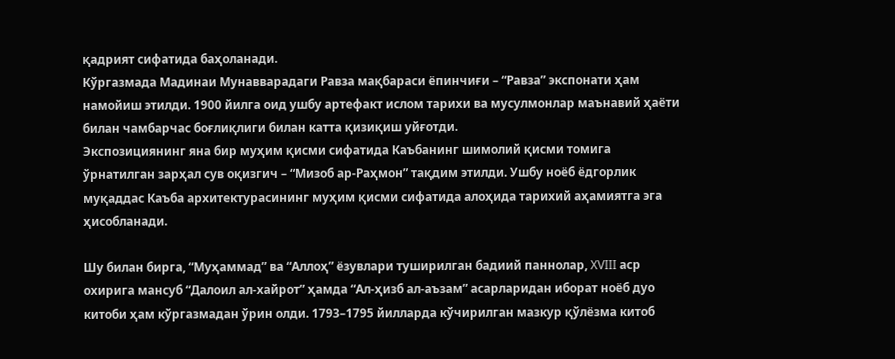қадрият сифатида баҳоланади.
Кўргазмада Мадинаи Мунавварадаги Равза мақбараси ёпинчиғи – “Равза” экспонати ҳам намойиш этилди. 1900 йилга оид ушбу артефакт ислом тарихи ва мусулмонлар маънавий ҳаёти билан чамбарчас боғлиқлиги билан катта қизиқиш уйғотди.
Экспозициянинг яна бир муҳим қисми сифатида Каъбанинг шимолий қисми томига ўрнатилган зарҳал сув оқизгич – “Мизоб ар-Раҳмон” тақдим этилди. Ушбу ноёб ёдгорлик муқаддас Каъба архитектурасининг муҳим қисми сифатида алоҳида тарихий аҳамиятга эга ҳисобланади.

Шу билан бирга, “Муҳаммад” ва “Аллоҳ” ёзувлари туширилган бадиий паннолар, XVIII аср охирига мансуб “Далоил ал-хайрот” ҳамда “Ал-ҳизб ал-аъзам” асарларидан иборат ноёб дуо китоби ҳам кўргазмадан ўрин олди. 1793–1795 йилларда кўчирилган мазкур қўлёзма китоб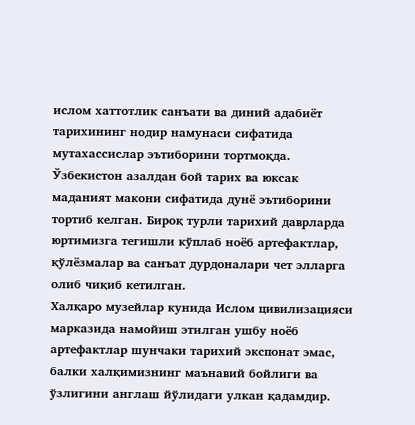ислом хаттотлик санъати ва диний адабиёт тарихининг нодир намунаси сифатида мутахассислар эътиборини тортмоқда.
Ўзбекистон азалдан бой тарих ва юксак маданият макони сифатида дунё эътиборини тортиб келган. Бироқ турли тарихий даврларда юртимизга тегишли кўплаб ноёб артефактлар, қўлёзмалар ва санъат дурдоналари чет элларга олиб чиқиб кетилган.
Халқаро музейлар кунида Ислом цивилизацияси марказида намойиш этилган ушбу ноёб артефактлар шунчаки тарихий экспонат эмас, балки халқимизнинг маънавий бойлиги ва ўзлигини англаш йўлидаги улкан қадамдир.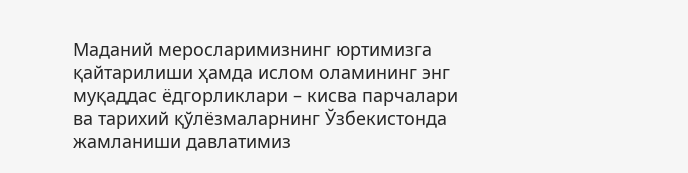Маданий меросларимизнинг юртимизга қайтарилиши ҳамда ислом оламининг энг муқаддас ёдгорликлари – кисва парчалари ва тарихий қўлёзмаларнинг Ўзбекистонда жамланиши давлатимиз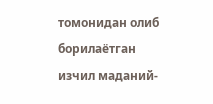томонидан олиб борилаётган изчил маданий-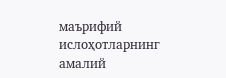маърифий ислоҳотларнинг амалий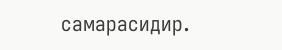самарасидир.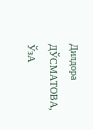Дилдора ДЎСМАТОВА, ЎзА